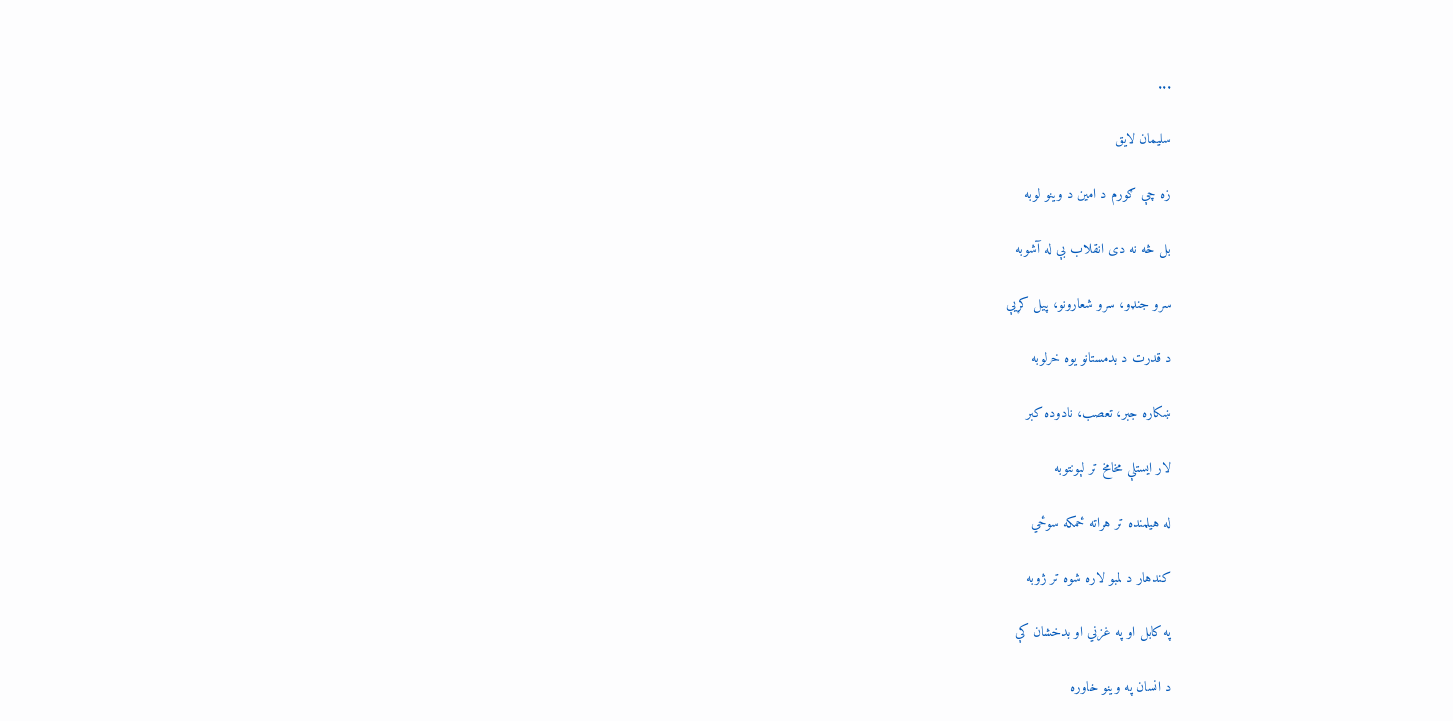...

سلیمان لایق

زه چې ګورم د امین د وینو لوبه

بل څه نه دی انقلاب بې له آشوبه

سرو جنډو، سرو شعارونو، پیل کړيې

د قدرت د بدمستانو یوه خرلوبه

ښکاره جبر، تعصب، نادوده کبر

لار ایستلې مخامخ تر لېونتوبه

له هیلمنده تر هراته ځمکه سوځي

کندهار د لمبو لاره شوه تر ژوبه

په کابل او په غزني او بدخشان کې

د انسان په وینو خاوره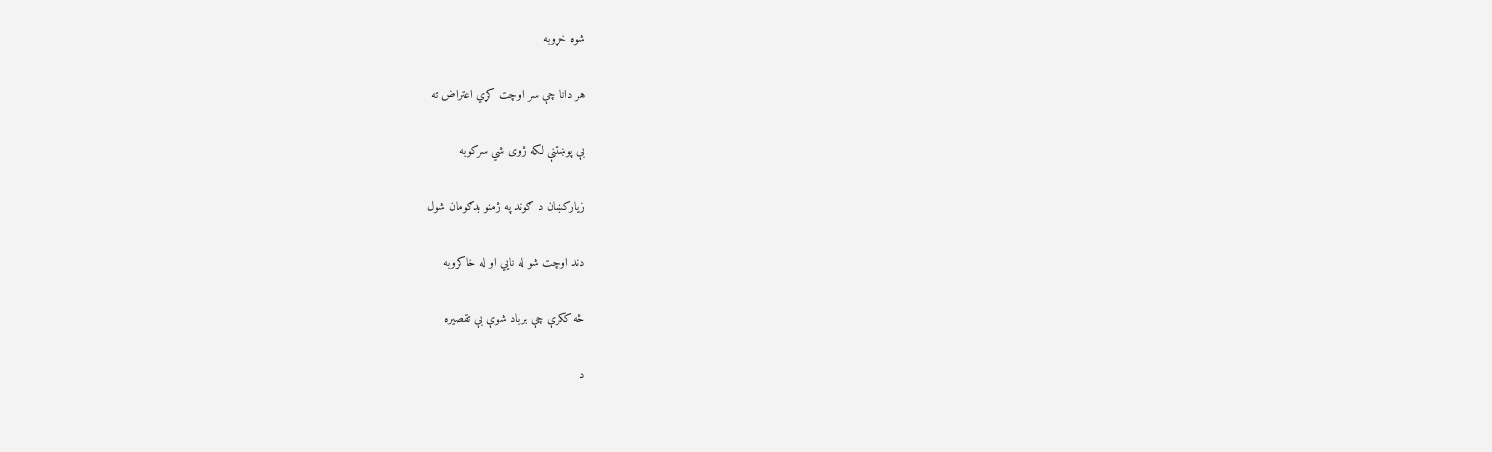شوه خړوبه

هر دانا چې سر اوچت کړي اعتراض ته

بې پوښتنې لکه ژوی شي سرکوبه

زیارکښان د ګوند په ژمنو بدګومان شول

دند اوچت شو له نايي او له خاکروبه

څه ککرې چې برباد شوې بې تقصیره

د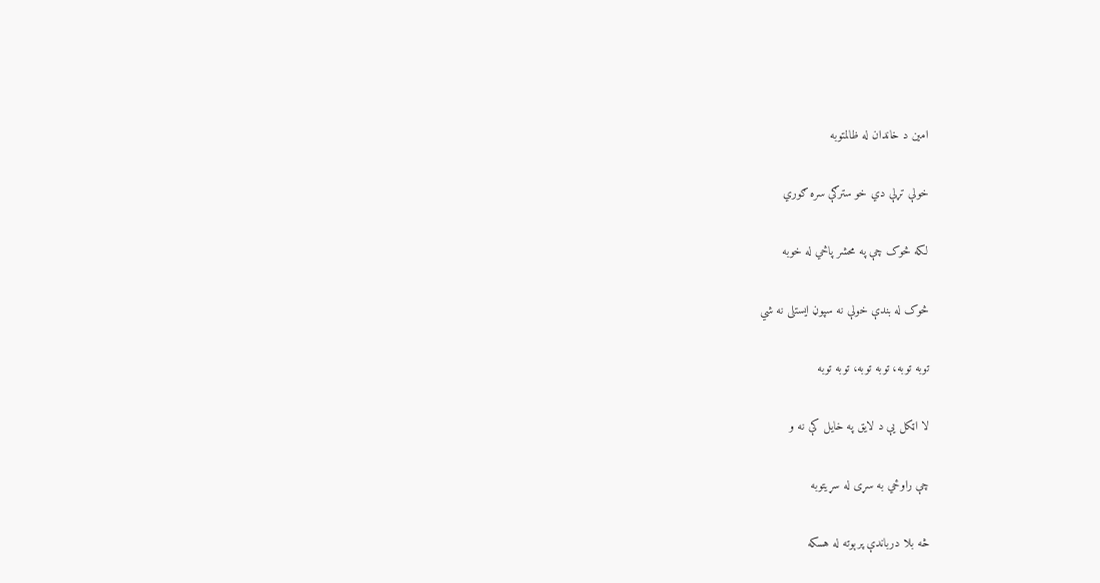امین د خاندان له ظالمتوبه

خولې تړلې دي خو سترګې سره ګوري

لکه څوک چې په محشر پاڅي له خوبه

څوک له بندې خولې نه سپوڼ ایستلی نه شي

توبه توبه، توبه توبه، توبه توبه

لا اټکل یې د لایق په خایل کې نه و

چې راوځي به سړی له سړیتوبه

څه بلا درباندې پرېوته له هسکه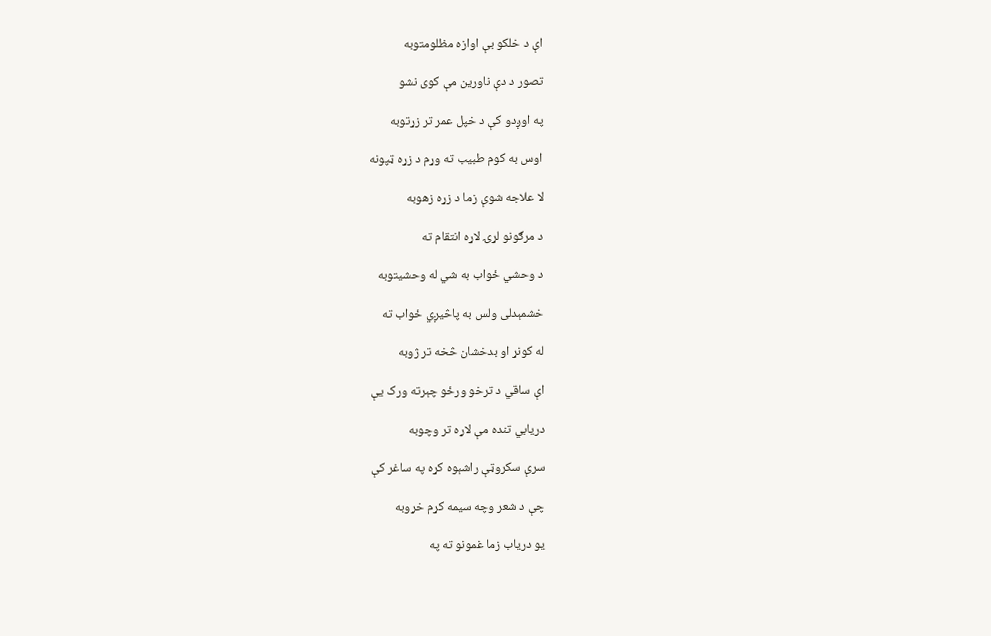اې د خلکو بې اوازه مظلومتوبه

تصور د دې ناورین مې کوی نشو

په اوږدو کې د خپل عمر تر زړتوبه

اوس به کوم طبیب ته وړم د زړه ټپونه

لا علاجه شوې زما د زړه زهوبه

د مرګونو لړۍ لاړه انتقام ته

د وحشي ځواب به شي له وحشیتوبه

خشمېدلی ولس به پاڅيږي ځواب ته

له کونړ او بدخشان څخه تر ژوبه

اې ساقي د ترخو ورځو چېرته ورک یې

دریابي تنده مې لاړه تر وچوبه

سرې سکروټې راشېوه کړه په ساغر کې

چې د شعر وچه سیمه کړم خړوبه

یو دریاب زما غمونو ته په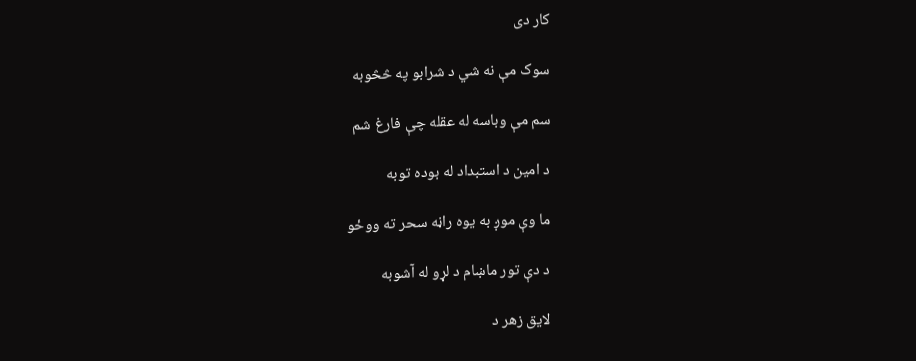کار دی

سوک مې نه شي د شرابو په څڅوبه

سم مې وباسه له عقله چې فارغ شم

د امین د استبداد له بوده توبه

ما وې موږ به یوه راڼه سحر ته ووځو

د دې تور ماښام د لړو له آشوبه

لایق زهر د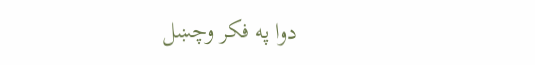دوا په فکر وچښل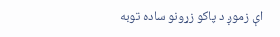اې زموږ د پاکو زړونو ساده توبه